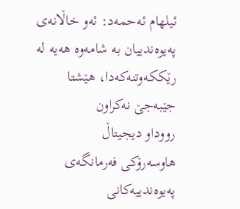ئیلهام ئەحمەد: ئەو خاڵانەی پەیوەندییان بە شامەوە هەیە لە رێککەوتنەکەدا، هێشتا جێبەجێ نەکراون
رووداو دیجیتاڵ
هاوسەرۆکی فەرمانگەی پەیوەندییەکانی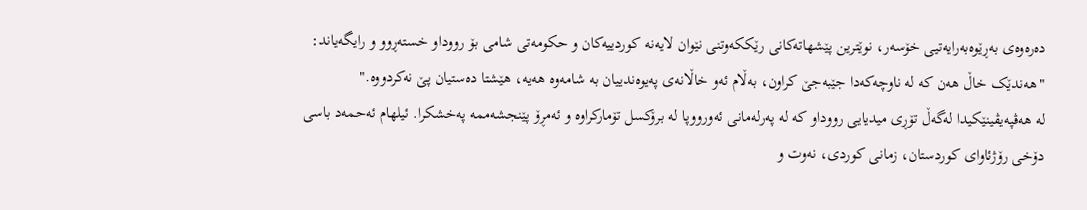دەرەوەی بەڕێوەبەرایەتیی خۆسەر، نوێترین پێشهاتەکانی رێککەوتنی نێوان لایەنە کوردییەکان و حکومەتی شامی بۆ رووداو خستەڕوو و رایگەیاند: "هەندێک خاڵ هەن کە لە ناوچەکەدا جێبەجێ کراون، بەڵام ئەو خاڵانەی پەیوەندییان بە شامەوە هەیە، هێشتا دەستیان پێ نەکردووە."
لە هەڤپەیڤینێکیدا لەگەڵ تۆڕی میدیایی رووداو کە لە پەرلەمانی ئەورووپا لە برۆکسل تۆمارکراوە و ئەمڕۆ پێنجشەممە پەخشکرا. ئیلهام ئەحمەد باسی دۆخی رۆژئاوای کوردستان، زمانی کوردی، نەوت و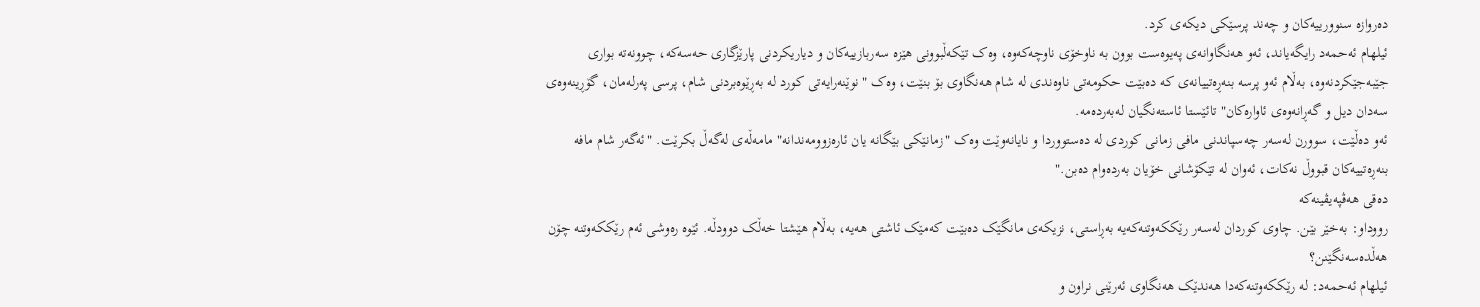دەروازە سنوورییەکان و چەند پرسێکی دیکەی کرد.
ئیلهام ئەحمەد رایگەیاند، ئەو هەنگاوانەی پەیوەست بوون بە ناوخۆی ناوچەکەوە، وەک تێکەڵبوونی هێزە سەربازییەکان و دیاریکردنی پارێزگاری حەسەکە، چوونەتە بواری جێبەجێکردنەوە، بەڵام ئەو پرسە بنەڕەتییانەی کە دەبێت حکومەتی ناوەندی لە شام هەنگاوی بۆ بنێت، وەک "نوێنەرایەتی کورد لە بەڕێوەبردنی شام، پرسی پەرلەمان، گۆڕینەوەی سەدان دیل و گەڕانەوەی ئاوارەکان" تائێستا ئاستەنگیان لەبەردەمە.
ئەو دەڵێت، سوورن لەسەر چەسپاندنی مافی زمانی کوردی لە دەستووردا و نایانەوێت وەک "زمانێکی بێگانە یان ئارەزوومەندانە" مامەڵەی لەگەڵ بکرێت. "ئەگەر شام مافە بنەڕەتییەکان قبووڵ نەکات، ئەوان لە تێکۆشانی خۆیان بەردەوام دەبن."
دەقی هەڤپەیڤینەکە
رووداو: بەخێر بێن. چاوی کوردان لەسەر رێککەوتنەکەیە بەڕاستی، نزیکەی مانگێک دەبێت کەمێک ئاشتی هەیە، بەڵام هێشتا خەڵک دوودڵە. ئێوە رەوشی ئەم رێککەوتنە چۆن هەڵدەسەنگێنن؟
ئیلهام ئەحمەد: لە رێککەوتنەکەدا هەندێک هەنگاوی ئەرێنی نراون و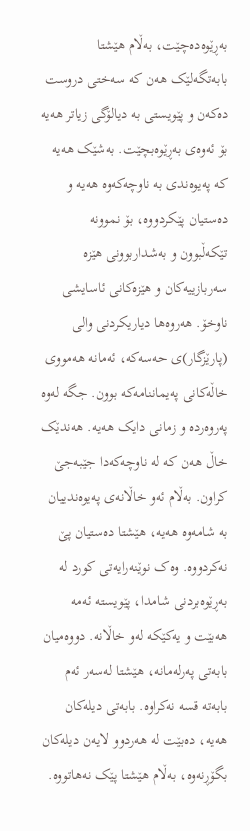بەڕێوەدەچێت، بەڵام هێشتا بابەتگەلێک هەن کە سەختی دروست دەکەن و پێویستی بە دیالۆگی زیاتر هەیە بۆ ئەوەی بەڕێوەبچێت. بەشێک هەیە کە پەیوەندی بە ناوچەکەوە هەیە و دەستیان پێکردووە، بۆ نموونە تێکەڵبوون و بەشداربوونی هێزە سەربازییەکان و هێزەکانی ئاسایشی ناوخۆ. هەروەها دیاریکردنی والی (پارێزگار)ی حەسەکە، ئەمانە هەمووی خاڵەکانی پەیماننامەکە بوون. جگە لەوە پەروەردە و زمانی دایک هەیە. هەندێک خاڵ هەن کە لە ناوچەکەدا جێبەجێ کراون. بەڵام ئەو خاڵانەی پەیوەندییان بە شامەوە هەیە، هێشتا دەستیان پێ نەکردووە. وەک نوێنەرایەتی کورد لە بەڕێوەبردنی شامدا، پێویستە ئەمە هەبێت و یەکێکە لەو خاڵانە. دووەمیان بابەتی پەرلەمانە، هێشتا لەسەر ئەم بابەتە قسە نەکراوە. بابەتی دیلەکان هەیە، دەبێت لە هەردوو لایەن دیلەکان بگۆڕنەوە، بەڵام هێشتا پێک نەهاتووە.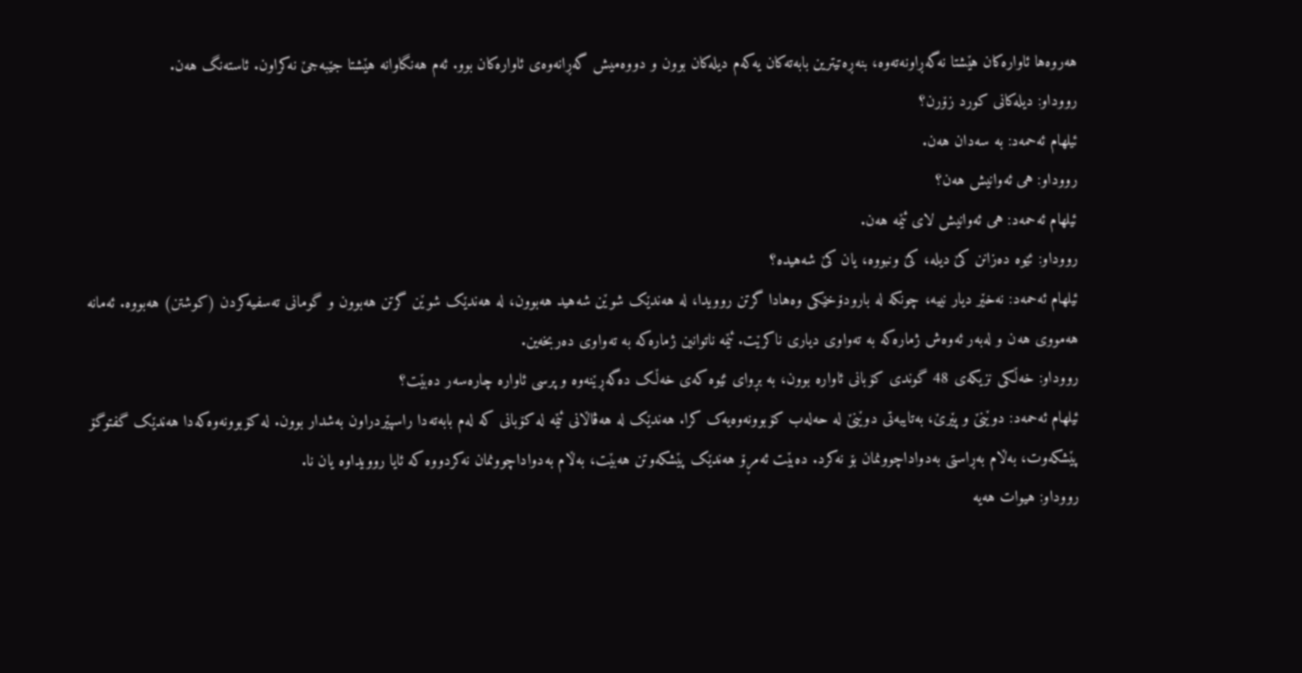هەروەها ئاوارەکان هێشتا نەگەڕاونەتەوە، بنەڕەتیترین بابەتەکان یەکەم دیلەکان بوون و دووەمیش گەڕانەوەی ئاوارەکان بوو. ئەم هەنگاوانە هێشتا جێبەجێ نەکراون. ئاستەنگ هەن.
رووداو: دیلەکانی کورد زۆرن؟
ئیلهام ئەحمەد: بە سەدان هەن.
رووداو: هی ئەوانیش هەن؟
ئیلهام ئەحمەد: هی ئەوانیش لای ئێمە هەن.
رووداو: ئێوە دەزانن کێ دیلە، کێ ونبووە، یان کێ شەهیدە؟
ئیلهام ئەحمەد: نەخێر دیار نییە، چونکە لە بارودۆخێکی وەهادا گرتن روویدا، لە هەندێک شوێن شەهید هەبوون، لە هەندێک شوێن گرتن هەبوون و گومانی تەسفیەکردن (کوشتن) هەبووە. ئەمانە هەمووی هەن و لەبەر ئەوەش ژمارەکە بە تەواوی دیاری ناکرێت. ئێمە ناتوانین ژمارەکە بە تەواوی دەربخەین.
رووداو: خەڵکی نزیکەی 48 گوندی کۆبانی ئاوارە بوون، بە بڕوای ئێوە کەی خەڵک دەگەڕێنەوە و پرسی ئاوارە چارەسەر دەبێت؟
ئیلهام ئەحمەد: دوێنێ و پێرێ، بەتایبەتی دوێنێ لە حەلەب کۆبوونەوەیەک کرا. هەندێک لە هەڤاڵانی ئێمە لە کۆبانی کە لەم بابەتەدا راسپێردراون بەشدار بوون. لە کۆبوونەوەکەدا هەندێک گفتوگۆ پێشکەوت، بەڵام بەڕاستی بەدواداچوونمان بۆ نەکرد. دەبێت ئەمڕۆ هەندێک پێشکەوتن هەبێت، بەڵام بەدواداچوونمان نەکردووە کە ئایا روویداوە یان نا.
رووداو: هیوات هەیە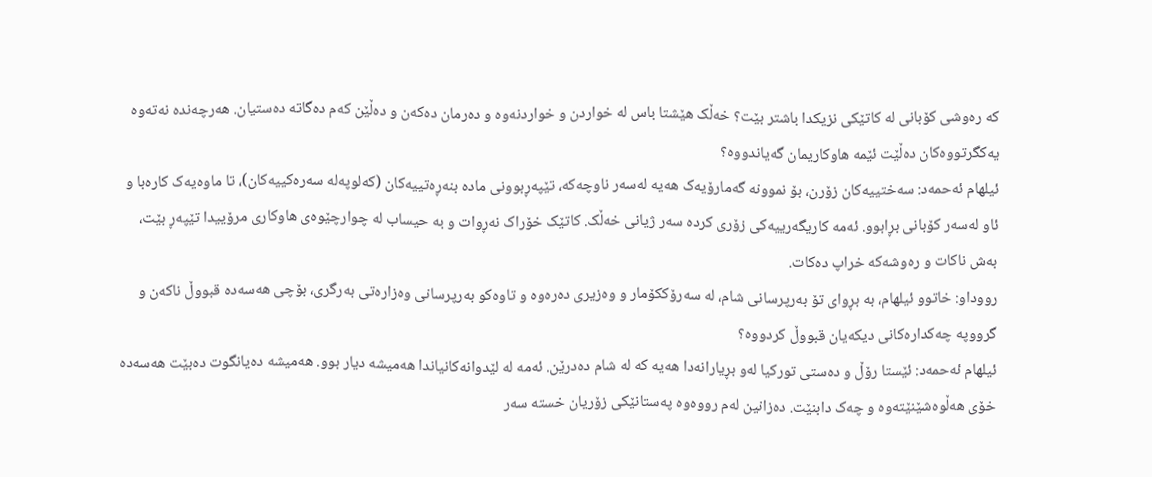کە رەوشی کۆبانی لە کاتێکی نزیکدا باشتر بێت؟ خەڵک هێشتا باس لە خواردن و خواردنەوە و دەرمان دەکەن و دەڵێن کەم دەگاتە دەستیان. هەرچەندە نەتەوە یەکگرتووەکان دەڵێت ئێمە هاوکاریمان گەیاندووە؟
ئیلهام ئەحمەد: سەختییەکان زۆرن، بۆ نموونە گەمارۆیەک هەیە لەسەر ناوچەکە، تێپەڕبوونی مادە بنەڕەتییەکان (کەلوپەلە سەرەکییەکان)، تا ماوەیەک کارەبا و ئاو لەسەر کۆبانی بڕابوو. ئەمە کاریگەرییەکی زۆری کردە سەر ژیانی خەڵک. کاتێک خۆراک نەڕوات و بە حیساب لە چوارچێوەی هاوکاری مرۆییدا تێپەڕ بێت، بەش ناکات و رەوشەکە خراپ دەکات.
رووداو: خاتوو ئیلهام، بە بڕوای تۆ بەرپرسانی شام، لە سەرۆککۆمار و وەزیری دەرەوە و تاوەکو بەرپرسانی وەزارەتی بەرگری، بۆچی هەسەدە قبووڵ ناکەن و گرووپە چەکدارەکانی دیکەیان قبووڵ کردووە؟
ئیلهام ئەحمەد: ئێستا رۆڵ و دەستی تورکیا لەو بڕیارانەدا هەیە کە لە شام دەدرێن. ئەمە لە لێدوانەکانیاندا هەمیشە دیار بوو. هەمیشە دەیانگوت دەبێت هەسەدە خۆی هەڵوەشێنێتەوە و چەک دابنێت. دەزانین لەم رووەوە پەستانێکی زۆریان خستە سەر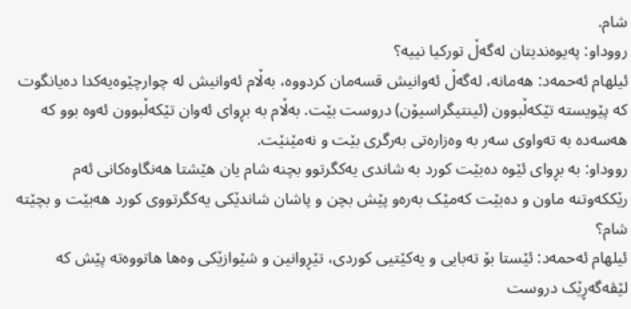شام.
رووداو: پەیوەندیتان لەگەڵ تورکیا نییە؟
ئیلهام ئەحمەد: هەمانە، لەگەڵ ئەوانیش قسەمان کردووە، بەڵام ئەوانیش لە چوارچێوەیەکدا دەیانگوت کە پێویستە تێکەڵبوون (ئینتیگراسیۆن) دروست بێت. بەڵام بە بڕوای ئەوان تێکەڵبوون ئەوە بوو کە هەسەدە بە تەواوی سەر بە وەزارەتی بەرگری بێت و نەمێنێت.
رووداو: بە بڕوای ئێوە دەبێت کورد بە شاندی یەکگرتوو بچنە شام یان هێشتا هەنگاوەکانی ئەم رێککەوتنە ماون و دەبێت کەمێک بەرەو پێش بچن و پاشان شاندێکی یەکگرتووی کورد هەبێت و بچێتە شام؟
ئیلهام ئەحمەد: ئێستا بۆ تەبایی و یەکێتیی کوردی، تێڕوانین و شێوازێکی وەها هاتووەتە پێش کە لێڤەگەڕێک دروست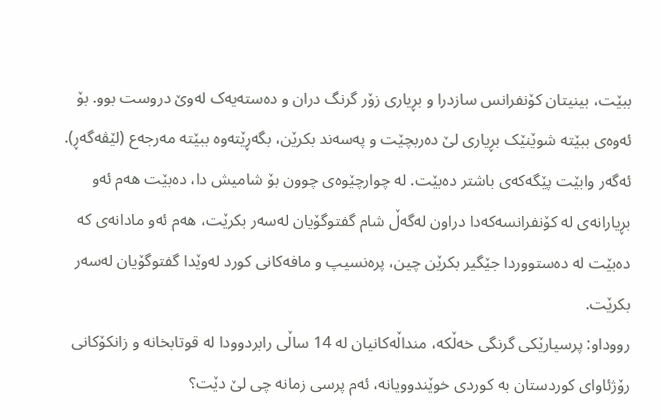ببێت، بینیتان کۆنفرانس سازدرا و بڕیاری زۆر گرنگ دران و دەستەیەک لەوێ دروست بوو. بۆ ئەوەی ببێتە شوێنێک بڕیاری لێ دەربچێت و پەسەند بکرێن، بگەڕێتەوە ببێتە مەرجەع (لێڤەگەڕ). ئەگەر وابێت پێگەکەی باشتر دەبێت. لە چوارچێوەی چوون بۆ شامیش دا، دەبێت هەم ئەو بڕیارانەی لە کۆنفرانسەکەدا دراون لەگەڵ شام گفتوگۆیان لەسەر بکرێت، هەم ئەو مادانەی کە دەبێت لە دەستووردا جێگیر بکرێن چین، پرەنسیپ و مافەکانی کورد لەوێدا گفتوگۆیان لەسەر بکرێت.
رووداو: پرسیارێکی گرنگی خەڵکە، منداڵەکانیان لە 14 ساڵی رابردوودا لە قوتابخانە و زانکۆکانی رۆژئاوای کوردستان بە کوردی خوێندوویانە، ئەم پرسی زمانە چی لێ دێت؟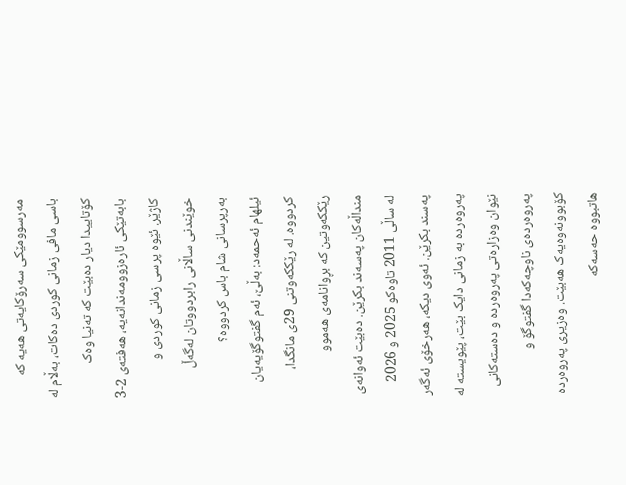مەرسوومێکی سەرۆکایەتی هەیە کە باسی مافی زمانی کوردی دەکات، بەڵام لە کۆتاییدا دیار دەبێت کە تەنیا وەک بابەتێکی ئارەزوومەندانەیە، هەفتەی 2-3 کاژێر. ئێوە پرسی زمانی کوردی و خوێندنی ساڵانی رابردووتان لەگەڵ بەرپرسانی شام باس کردووە؟
ئیلهام ئەحمەد: بەڵێ، ئەم گفتوگۆیەیان کردووە. لە رێککەوتنی 29ی مانگدا، رێککەوتین کە بڕوانامەی هەموو منداڵەکان پەسەند بکرێن. دەبێت ئەوانەی لە ساڵی 2011 تاوەکو 2025 و 2026 پەسند بکرێن. ئەوی دیکە، هەرخۆی ئەگەر پەروەردە بە زمانی دایک بێت، پێویستە لە نێوان وەزارەتی پەروەردە و دەستەکانی پەروەردەی ناوچەکەدا گفتوگۆ و کۆبوونەوەیەک هەبێت. وەزیری پەروەردە هاتبووە حەسەکە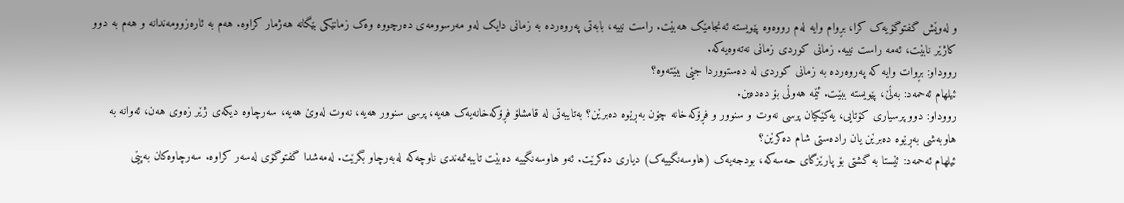و لەوێش گفتوگۆیەک کرا، بڕوام وایە لەم رووەوە پێویستە ئەنجامێک هەبێت. راست نییە، بابەتی پەروەردە بە زمانی دایک لەو مەرسوومەی دەرچووە وەک زمانێکی بێگانە هەژمار کراوە. هەم بە ئارەزوومەندانە و هەم بە دوو کاژێر نابێت، ئەمە راست نییە. زمانی کوردی زمانی نەتەوەیەکە.
رووداو: بڕوات وایە کە پەروەردە بە زمانی کوردی لە دەستووردا جێی ببێتەوە؟
ئیلهام ئەحمەد: بەڵێ، پێویستە ببێت. ئێمە هەوڵی بۆ دەدەین.
رووداو: دوو پرسیاری کۆتایی، یەکێکیان پرسی نەوت و سنوور و فڕۆکەخانە چۆن بەڕێوە دەبرێن؟ بەتایبەتی لە قامشلۆ فڕۆکەخانەیەک هەیە، پرسی سنوور هەیە، نەوت لەوێ هەیە، سەرچاوە دیکەی ژێر زەوی هەن، ئەوانە بە هاوبەشی بەڕێوە دەبرێن یان رادەستی شام دەکرێن؟
ئیلهام ئەحمەد: ئێستا بە گشتی بۆ پارێزگای حەسەکە، بودجەیەک (هاوسەنگییەک) دیاری دەکرێت. ئەو هاوسەنگییە دەبێت تایبەتمەندی ناوچەکە لەبەرچاو بگرێت. لەمەشدا گفتوگۆی لەسەر کراوە. سەرچاوەکان بەپێی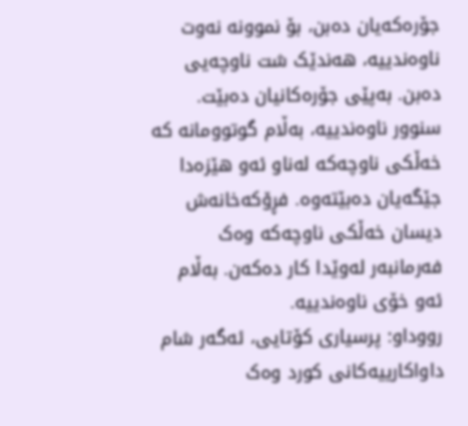جۆرەکەیان دەبن، بۆ نموونە نەوت ناوەندییە، هەندێک شت ناوچەیی دەبن. بەپێی جۆرەکانیان دەبێت. سنوور ناوەندییە، بەڵام گوتوومانە کە خەڵکی ناوچەکە لەناو ئەو هێزەدا جێگەیان دەبێتەوە. فڕۆکەخانەش دیسان خەڵکی ناوچەکە وەک فەرمانبەر لەوێدا کار دەکەن. بەڵام ئەو خۆی ناوەندییە.
رووداو: پرسیاری کۆتایی، ئەگەر شام داواکارییەکانی کورد وەک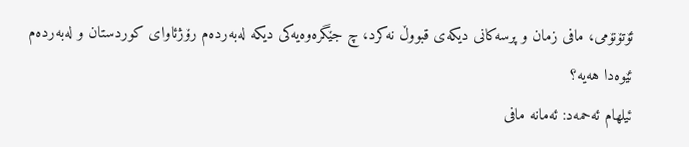ئۆتۆنۆمی، مافی زمان و پرسەکانی دیکەی قبووڵ نەکرد، چ جێگرەوەیەکی دیکە لەبەردەم رۆژئاوای کوردستان و لەبەردەم ئێوەدا هەیە؟
ئیلهام ئەحمەد: ئەمانە مافی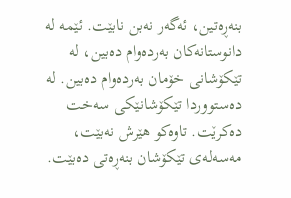بنەڕەتین، ئەگەر نەبن نابێت. ئێمە لە دانوستانەکان بەردەوام دەبین، لە تێکۆشانی خۆمان بەردەوام دەبین. لە دەستووردا تێکۆشانێکی سەخت دەکرێت. تاوەکو هێرش نەبێت، مەسەلەی تێکۆشان بنەڕەتی دەبێت.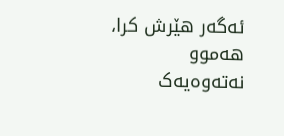ئەگەر هێرش کرا، هەموو نەتەوەیەک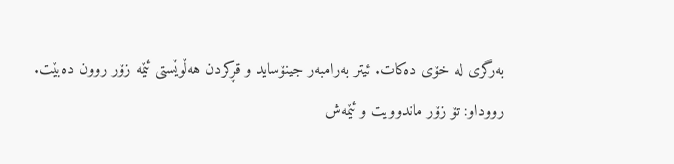بەرگری لە خۆی دەکات. ئیتر بەرامبەر جینۆساید و قڕکردن هەڵوێستی ئێمە زۆر روون دەبێت.
رووداو: تۆ زۆر ماندوویت و ئێمەش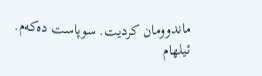ماندوومان کردیت. سوپاست دەکەم.
ئیلهام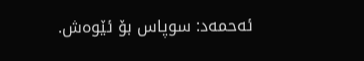ئەحمەد: سوپاس بۆ ئێوەش.